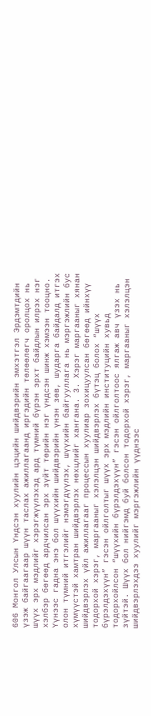606 Монгол Улсын Үндсэн хуулийн цэцийн шийдвэрийн эмхэтгэл Эрдэмтдийн үзэж байгаагаар шүүн таслах ажиллагаанд иргэдийн төлөөлөгч оролцох нь шүүх эрх мэдлийг хэрэгжүүлэхэд ард түмний бүрэн эрхт байдлын илрэх нэг хэлбэр бөгөөд ардчилсан эрх зүйт төрийн нэг үндсэн шинж хэмээн тооцно. Үүнээс гадна энэ бол шүүхийн шийдвэрийн үнэн зөв, шударга байдалд итгэх олон түмний итгэлийг нэмэгдүүлэх, шүүхийн байгууллага нь мэргэжлийн бус хүмүүстэй хамтран шийдвэрлэх нөхцлийг хангана. 3. Хэрэг маргааныг хянан шийдвэрлэх үйл ажиллагааг процессын хуулиар зохицуулсан бөгөөд ийнхүү тодорхой хэрэг, маргааныг хэлэлцэн шийдвэрлэх бүтэц болох “шүүх бүрэлдэхүүн” гэсэн ойлголтыг шүүх эрх мэдлийн институцийн хувьд тодорхойлсон “шүүхийн бүрэлдэхүүн” гэсэн ойлголтоос ялгаж авч үзэх нь зүйтэй. Шүүх бол нийгэмд буй болсон тодорхой хэрэг, маргааныг хэлэлцэн шийдвэрлэхдээ хуулийг мэргэжлийн үүднээс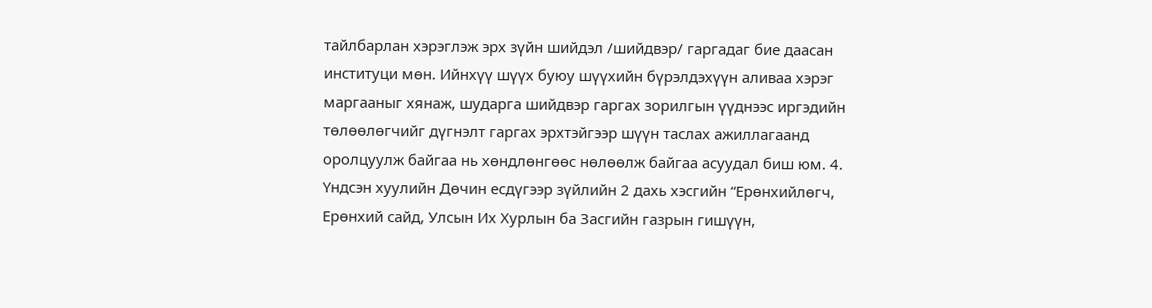тайлбарлан хэрэглэж эрх зүйн шийдэл /шийдвэр/ гаргадаг бие даасан институци мөн. Ийнхүү шүүх буюу шүүхийн бүрэлдэхүүн аливаа хэрэг маргааныг хянаж, шударга шийдвэр гаргах зорилгын үүднээс иргэдийн төлөөлөгчийг дүгнэлт гаргах эрхтэйгээр шүүн таслах ажиллагаанд оролцуулж байгаа нь хөндлөнгөөс нөлөөлж байгаа асуудал биш юм. 4. Үндсэн хуулийн Дөчин есдүгээр зүйлийн 2 дахь хэсгийн “Ерөнхийлөгч, Ерөнхий сайд, Улсын Их Хурлын ба Засгийн газрын гишүүн,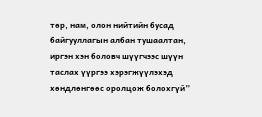төр, нам, олон нийтийн бусад байгууллагын албан тушаалтан, иргэн хэн боловч шүүгчээс шүүн таслах үүргээ хэрэгжүүлэхэд хөндлөнгөөс оролцож болохгүй”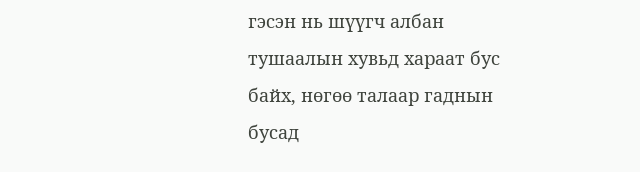гэсэн нь шүүгч албан тушаалын хувьд хараат бус байх, нөгөө талаар гаднын бусад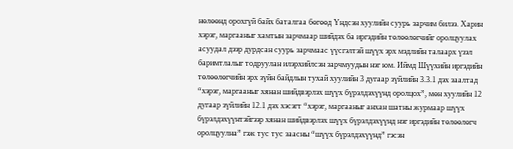нөлөөнд орохгүй байх баталгаа бөгөөд Үндсэн хуулийн суурь зарчим билээ. Харин хэрэг, маргааныг хамтын зарчмаар шийдэх ба иргэдийн төлөөлөгчийг оролцуулах асуудал дээр дурдсан суурь зарчмаас үүсгэлтэй шүүх эрх мэдлийн талаарх үзэл баримтлалыг тодруулан илэрхийлсэн зарчмуудын нэг юм. Иймд Шүүхийн иргэдийн төлөөлөгчийн эрх зүйн байдлын тухай хуулийн 3 дугаар зүйлийн 3.3.1 дэх заалтад “хэрэг, маргааныг хянан шийдвэрлэх шүүх бүрэлдэхүүнд оролцох”, мөн хуулийн 12 дугаар зүйлийн 12.1 дэх хэсэгт “хэрэг, маргааныг анхан шатны журмаар шүүх бүрэлдэхүүнтэйгээр хянан шийдвэрлэх шүүх бүрэлдэхүүнд нэг иргэдийн төлөөлөгч оролцуулна” гэж тус тус заасны “шүүх бүрэлдэхүүнд” гэсэн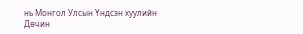нь Монгол Улсын Үндсэн хуулийн Дөчин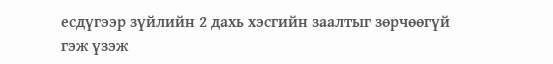есдүгээр зүйлийн 2 дахь хэсгийн заалтыг зөрчөөгүй гэж үзэж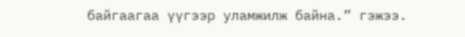байгаагаа үүгээр уламжилж байна.” гэжээ.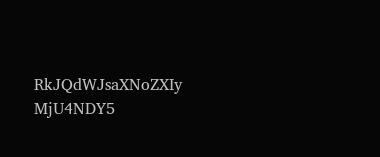RkJQdWJsaXNoZXIy MjU4NDY5